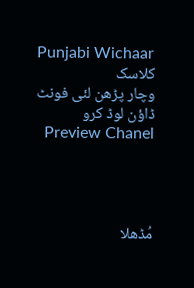Punjabi Wichaar
کلاسک
وچار پڑھن لئی فونٹ ڈاؤن لوڈ کرو Preview Chanel




مُڈھلا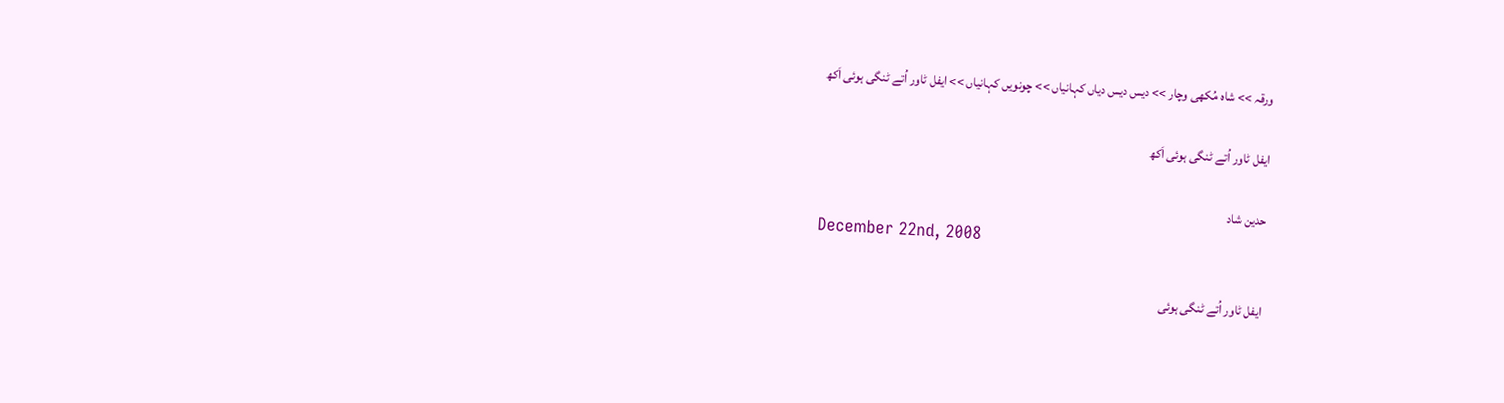ورقہ >> شاہ مُکھی وچار >> دیس دیس دیاں کہانیاں >> چونویں کہانیاں >> ایفل ٹاور اُتے ٹنگی ہوئی اَکھ

ایفل ٹاور اُتے ٹنگی ہوئی اَکھ

حدین شاد
December 22nd, 2008

ایفل ٹاور اُتے ٹنگی ہوئی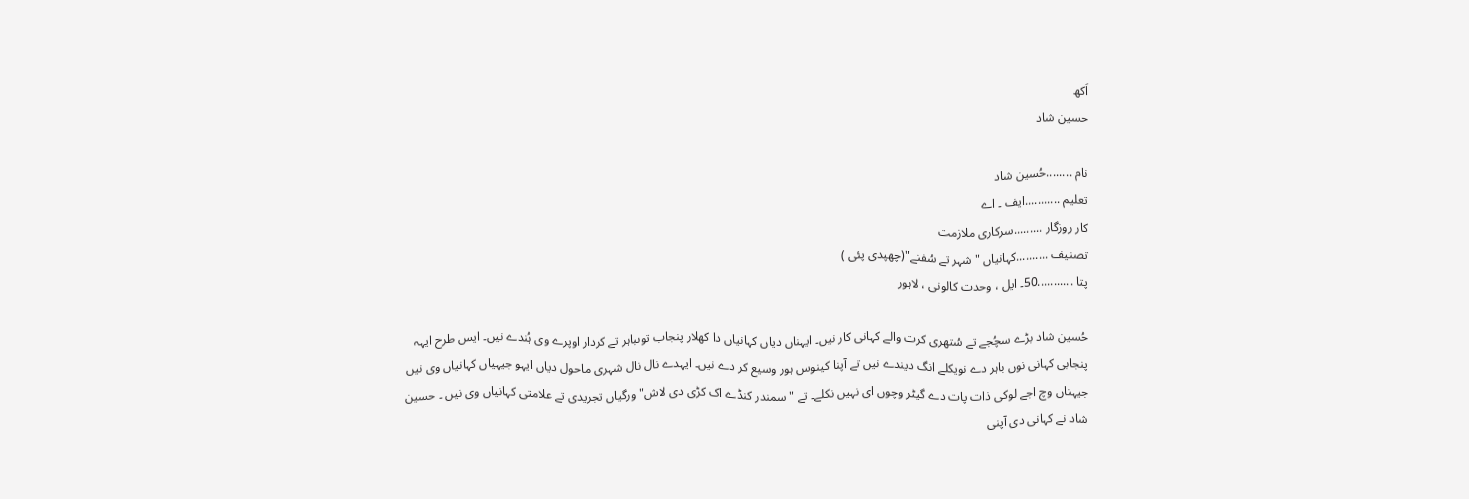اَکھ
حسین شاد

نام ........حُسین شاد
تعلیم ...........ایف ۔ اے
کار روزگار .........سرکاری ملازمت
تصنیف ..........کہانیاں "شہر تے سُفنے"(چھپدی پئی )
پتا ...........50۔ ایل ، وحدت کالونی ، لاہور

حُسین شاد بڑے سچُجے تے سُتھری کرت والے کہانی کار نیں۔ ایہناں دیاں کہانیاں دا کھلار پنجاب توںباہر تے کردار اوپرے وی ہُندے نیں۔ ایس طرح ایہہ پنجابی کہانی نوں باہر دے نویکلے انگ دیندے نیں تے آپنا کینوس ہور وسیع کر دے نیں۔ ایہدے نال نال شہری ماحول دیاں ایہو جیہیاں کہانیاں وی نیں جیہناں وچ اجے لوکی ذات پات دے گیٹر وچوں ای نہیں نکلے۔ تے "سمندر کنڈے اک کڑی دی لاش"ورگیاں تجریدی تے علامتی کہانیاں وی نیں ۔ حسین شاد نے کہانی دی آپنی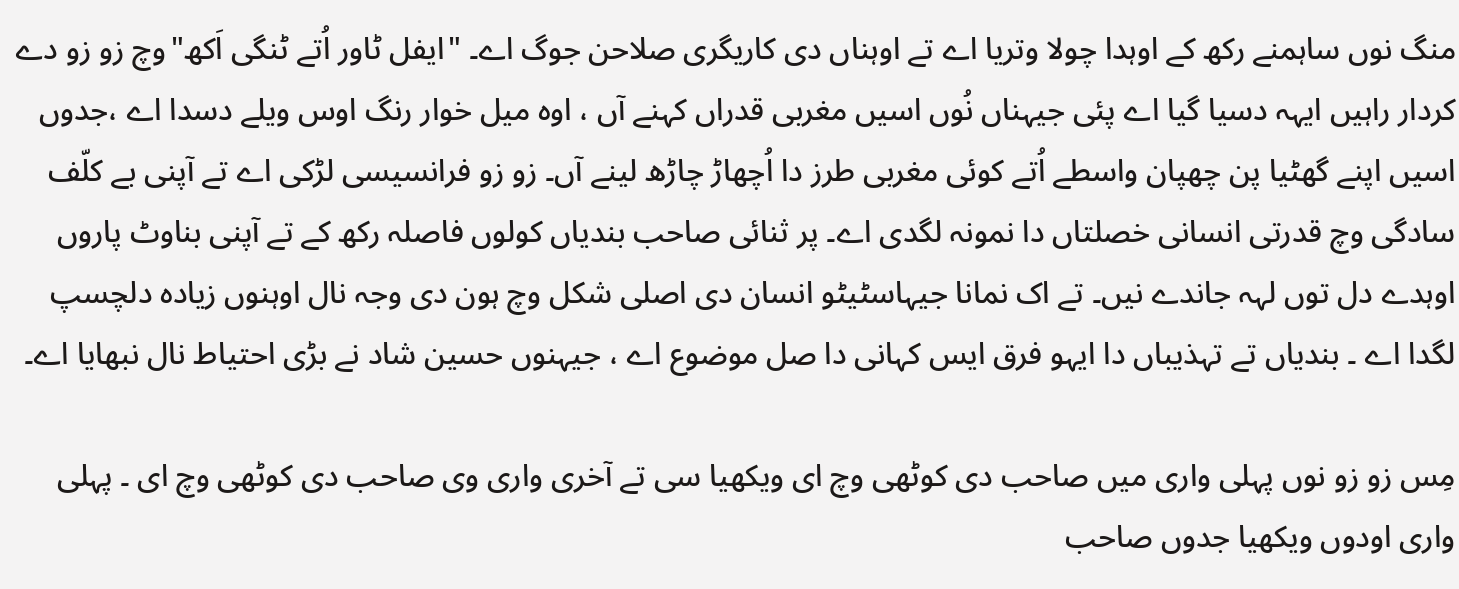منگ نوں ساہمنے رکھ کے اوہدا چولا وتریا اے تے اوہناں دی کاریگری صلاحن جوگ اے۔ "ایفل ٹاور اُتے ٹنگی اَکھ"وچ زو زو دے کردار راہیں ایہہ دسیا گیا اے پئی جیہناں نُوں اسیں مغربی قدراں کہنے آں ، اوہ میل خوار رنگ اوس ویلے دسدا اے ،جدوں اسیں اپنے گھٹیا پن چھپان واسطے اُتے کوئی مغربی طرز دا اُچھاڑ چاڑھ لینے آں۔ زو زو فرانسیسی لڑکی اے تے آپنی بے کلّف سادگی وچ قدرتی انسانی خصلتاں دا نمونہ لگدی اے۔ پر ثنائی صاحب بندیاں کولوں فاصلہ رکھ کے تے آپنی بناوٹ پاروں اوہدے دل توں لہہ جاندے نیں۔ تے اک نمانا جیہاسٹیٹو انسان دی اصلی شکل وچ ہون دی وجہ نال اوہنوں زیادہ دلچسپ لگدا اے ۔ بندیاں تے تہذیباں دا ایہو فرق ایس کہانی دا صل موضوع اے ، جیہنوں حسین شاد نے بڑی احتیاط نال نبھایا اے۔

مِس زو زو نوں پہلی واری میں صاحب دی کوٹھی وچ ای ویکھیا سی تے آخری واری وی صاحب دی کوٹھی وچ ای ۔ پہلی واری اودوں ویکھیا جدوں صاحب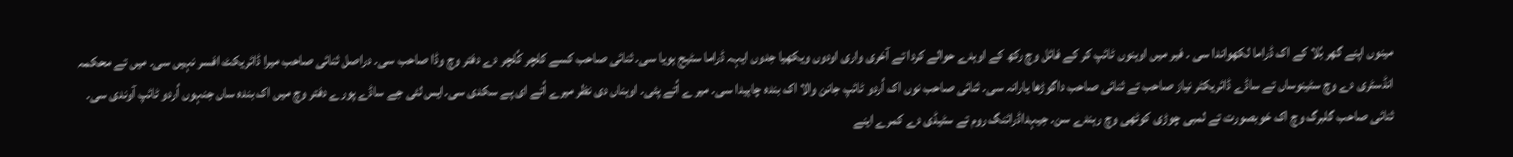مینوں اپنے گھر بُلا کے اک ڈراما لکھواندا سی ۔ فیر میں اوہنوں ٹائپ کر کے فائل وچ رکھ کے اوہدے حوالے کردا تے آخری واری اودوں ویکھیا جدوں ایہہ ڈراما سٹیج ہویا سی۔ ثنائی صاحب کسے کلچر کُلچر دے دفتر وچ وڈا صاحب سی۔ دراصل ثنائی صاحب میرا ڈائریکٹ افسر نہیں سی۔ میں تے محکمہ انڈسٹری دے وچ سٹینوساں تے ساڈے ڈائریکٹر نیاز صاحب تے ثنائی صاحب داگوڑھا یارانہ سی۔ ثنائی صاحب نوں اک اُردو ٹائپ جانن والا اک بندہ چاہیدا سی۔ میر ے اُتے پئی۔ اوہناں دی نظر میرے اُتے ای پے سکدی سی۔ایس لئی جے ساڈے پورے دفتر وچ میں اک بندہ ساں جنہوں اُردو ٹائپ آوندی سی۔
ثنائی صاحب گلبرگ وچ اک خوبصورت تے لمبی چوڑی کوٹھی وچ رہندے سن۔ جیہداڈرائنگ روم تے سٹیڈی دے کمرے اینے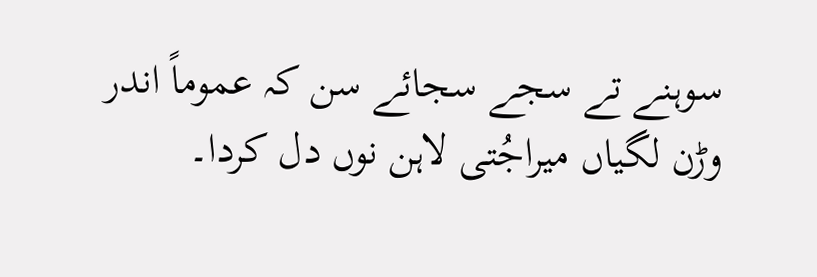سوہنے تے سجے سجائے سن کہ عموماً اندر وڑن لگیاں میراجُتی لاہن نوں دل کردا۔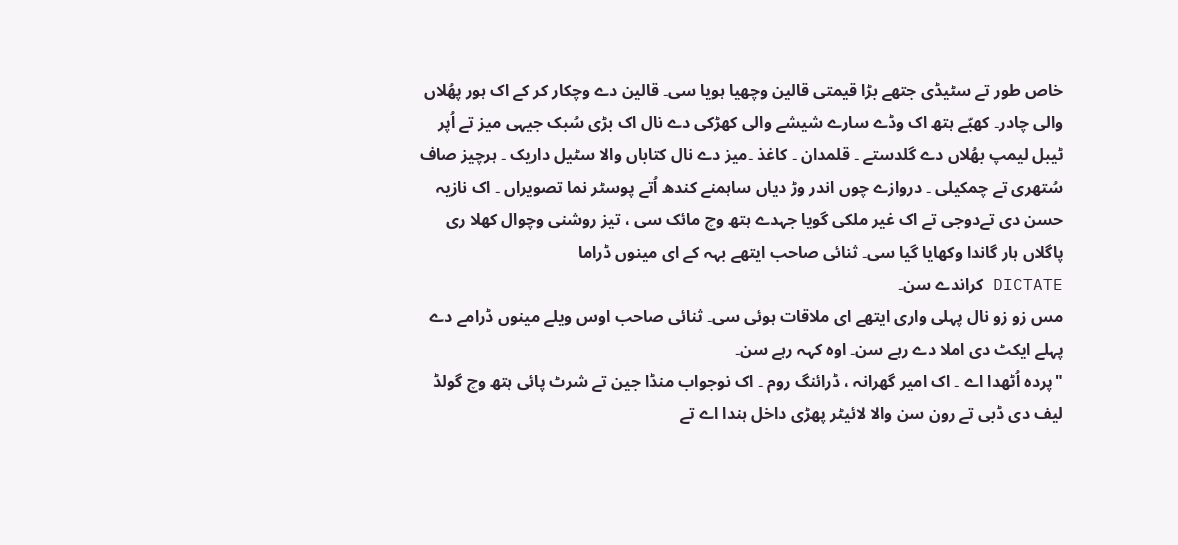خاص طور تے سٹیڈی جتھے بڑا قیمتی قالین وچھیا ہویا سی۔ قالین دے وچکار کر کے اک ہور پھُلاں والی چادر۔ کھبّے ہتھ اک وڈے سارے شیشے والی کھڑکی دے نال اک بڑی سُبک جیہی میز تے اُپر ٹیبل لیمپ بھُلاں دے گلدستے ۔ قلمدان ۔ کاغذ ۔میز دے نال کتاباں والا سٹیل داریک ۔ ہرچیز صاف سُتھری تے چمکیلی ۔ دروازے چوں اندر وڑ دیاں ساہمنے کندھ اُتے پوسٹر نما تصویراں ۔ اک نازیہ حسن دی تےدوجی تے اک غیر ملکی گویا جہدے ہتھ وچ مائک سی ، تیز روشنی وچوال کھلا ری پاگلاں ہار گاندا وکھایا گیا سی۔ ثنائی صاحب ایتھے بہہ کے ای مینوں ڈراما
DICTATE کراندے سن۔
مس زو زو نال پہلی واری ایتھے ای ملاقات ہوئی سی۔ ثنائی صاحب اوس ویلے مینوں ڈرامے دے پہلے ایکٹ دی املا دے رہے سن۔ اوہ کہہ رہے سن۔
"پردہ اُٹھدا اے ۔ اک امیر گھرانہ ، ڈرائنگ روم ۔ اک نوجواب منڈا جین تے شرٹ پائی ہتھ وچ گولڈ لیف دی ڈبی تے رون سن والا لائیٹر پھڑی داخل ہندا اے تے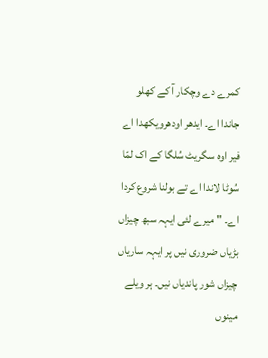کمرے دے وچکار آ کے کھلو جاندا اے۔ ایدھر اودھرویکھدا اے فیر اوہ سگریٹ سُلگا کے اک لمّا سُوٹا لاندا اے تے بولنا شروع کردا اے۔ " میرے لئی ایہہ سبھ چیزاں بڑیاں ضروری نیں پر ایہہ ساریاں چیزاں شور پاندیاں نیں۔ ہر ویلے مینوں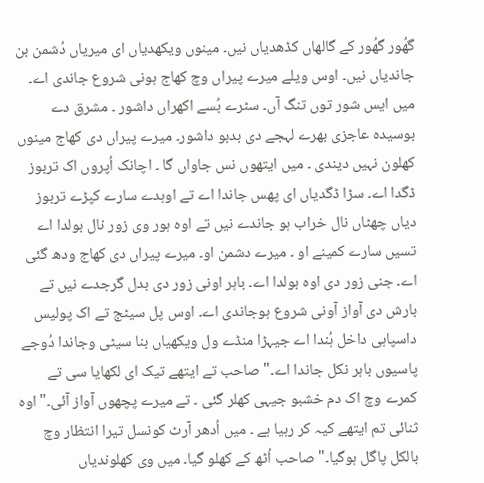گھُور گھُور کے گالھاں کڈھدیاں نیں۔ مینوں ویکھدیاں ای میریاں دُشمن بن جاندیاں نیں۔ اوس ویلے میرے پیراں وچ کھاج ہونی شروع جاندی اے۔ میں ایس شور توں تنگ آں۔ سٹرے بُسے اکھراں داشور ۔ مشرق دے بوسیدہ عاجزی بھرے لہجے دی بدبو داشور۔ میرے پیراں دی کھاج مینوں کھلون نہیں دیندی ۔ میں ایتھوں نس جاواں گا ۔ اچانک اُپروں اک تربوز ڈگدا اے۔ سڑا ڈگدیاں ای پھس جاندا اے تے اوہدے سارے کپڑے تربوز دیاں چھٹاں نال خراب ہو جاندے نیں تے اوہ ہور وی زور نال بولدا اے تسیں سارے کمینے او ۔ میرے دشمن او۔ میرے پیراں دی کھاج ودھ گئی اے۔ جنی زور دی اوہ بولدا اے۔ باہر اونی زور دی بدل گرجدے نیں تے بارش دی آواز آونی شروع ہوجاندی اے۔ اوس پل سیٹج تے اک پولیس داسپاہی داخل ہُندا اے جیہڑا منڈے ول ویکھیاں بنا سیٹی وجاندا دُوجے پاسیوں باہر نکل جاندا اے۔"صاحب تے ایتھے تیک ای لکھایا سی تے کمرے وچ اک دم خشبو جیہی کھلر گئی ۔ تے میرے پچھوں آواز آئی۔"اوہ ثنائی تم ایتھے کیہ کر رہیا ہے ۔ میں اُدھر آرٹ کونسل تیرا انتظار وچ بالکل پاگل ہوگیا۔"صاحب اُٹھ کے کھلو گیا۔ میں وی کھلوندیاں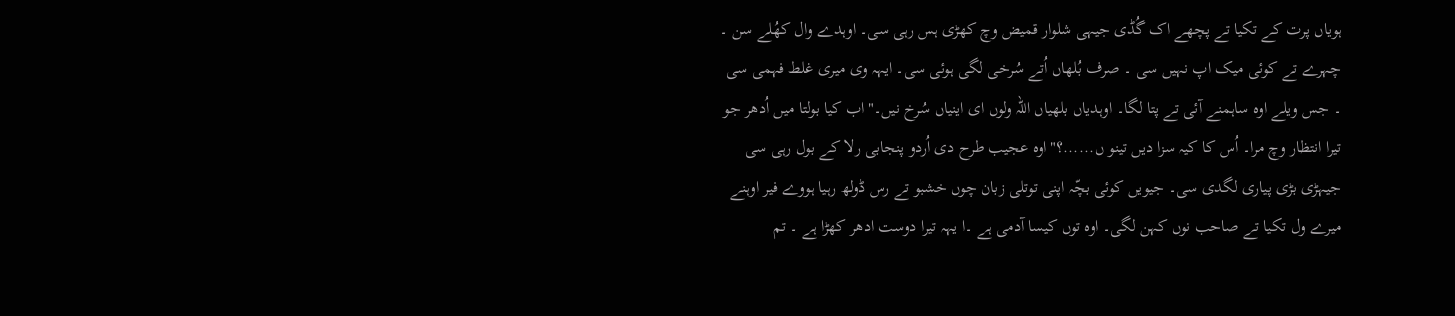ہویاں پرت کے تکیا تے پچھے اک گُڈی جیہی شلوار قمیض وچ کھڑی ہس رہی سی۔ اوہدے وال کھُلے سن ۔ چہرے تے کوئی میک اپ نہیں سی ۔ صرف بُلھاں اُتے سُرخی لگی ہوئی سی۔ ایہہ وی میری غلط فہمی سی ۔ جس ویلے اوہ ساہمنے آئی تے پتا لگا۔ اوہدیاں بلھیاں اللہ ولوں ای اینیاں سُرخ نیں۔"اب کیا بولتا میں اُدھر جو تیرا انتظار وچ مرا۔ اُس کا کیہ سزا دیں تینو ں......؟"اوہ عجیب طرح دی اُردو پنجابی رلا کے بول رہی سی جیہڑی بڑی پیاری لگدی سی۔ جیویں کوئی بچّہ اپنی توتلی زبان چوں خشبو تے رس ڈولھ رہیا ہووے فیر اوہنے میرے ول تکیا تے صاحب نوں کہن لگی۔ اوہ توں کیسا آدمی ہے ۔ا یہہ تیرا دوست ادھر کھڑا ہے ۔ تم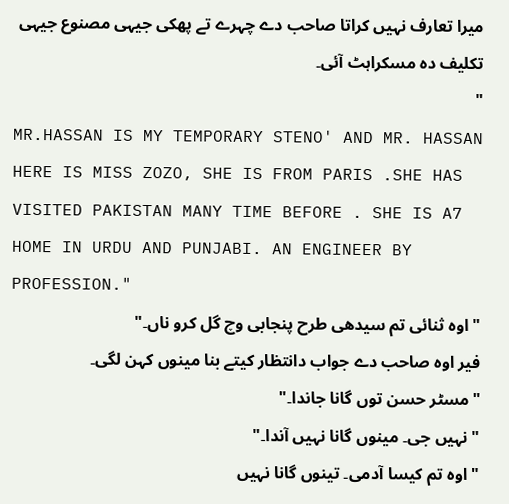میرا تعارف نہیں کراتا صاحب دے چہرے تے پھکی جیہی مصنوع جیہی تکلیف دہ مسکراہٹ آئی۔
"
MR.HASSAN IS MY TEMPORARY STENO' AND MR. HASSAN HERE IS MISS ZOZO, SHE IS FROM PARIS .SHE HAS VISITED PAKISTAN MANY TIME BEFORE . SHE IS A7 HOME IN URDU AND PUNJABI. AN ENGINEER BY PROFESSION."
"اوہ ثنائی تم سیدھی طرح پنجابی وچ گل کرو ناں۔"
فیر اوہ صاحب دے جواب دانتظار کیتے بنا مینوں کہن لگی۔
"مسٹر حسن توں گانا جاندا۔"
"نہیں جی۔ مینوں گانا نہیں آندا۔"
"اوہ تم کیسا آدمی۔ تینوں گانا نہیں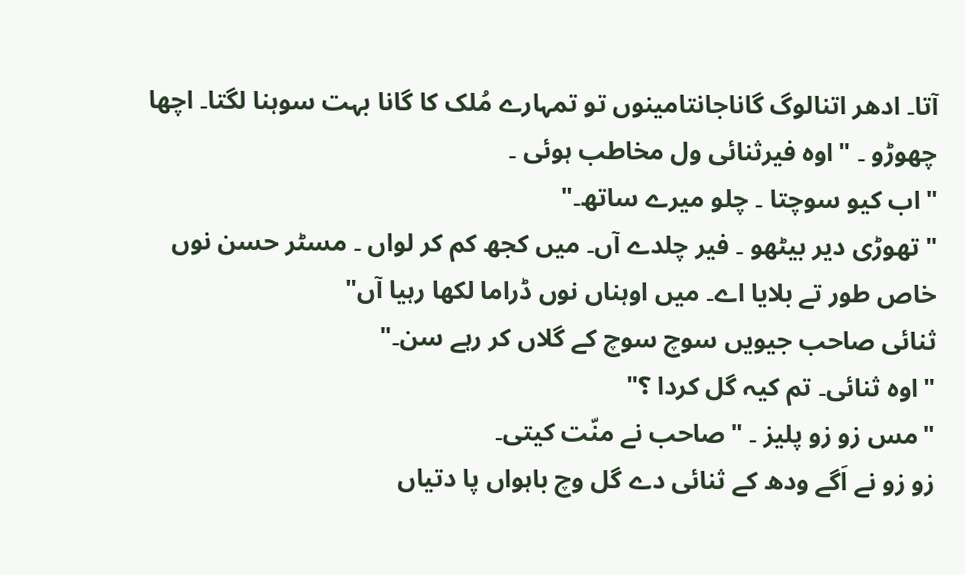آتا۔ ادھر اتنالوگ گاناجانتامینوں تو تمہارے مُلک کا گانا بہت سوہنا لگتا۔ اچھا چھوڑو ۔ "اوہ فیرثنائی ول مخاطب ہوئی ۔
"اب کیو سوچتا ۔ چلو میرے ساتھ۔"
"تھوڑی دیر بیٹھو ۔ فیر چلدے آں۔ میں کجھ کم کر لواں ۔ مسٹر حسن نوں خاص طور تے بلایا اے۔ میں اوہناں نوں ڈراما لکھا رہیا آں"
ثنائی صاحب جیویں سوچ سوچ کے گلاں کر رہے سن۔"
"اوہ ثنائی۔ تم کیہ گل کردا ؟"
"مس زو زو پلیز ۔ "صاحب نے منّت کیتی۔
زو زو نے اَگے ودھ کے ثنائی دے گل وچ باہواں پا دتیاں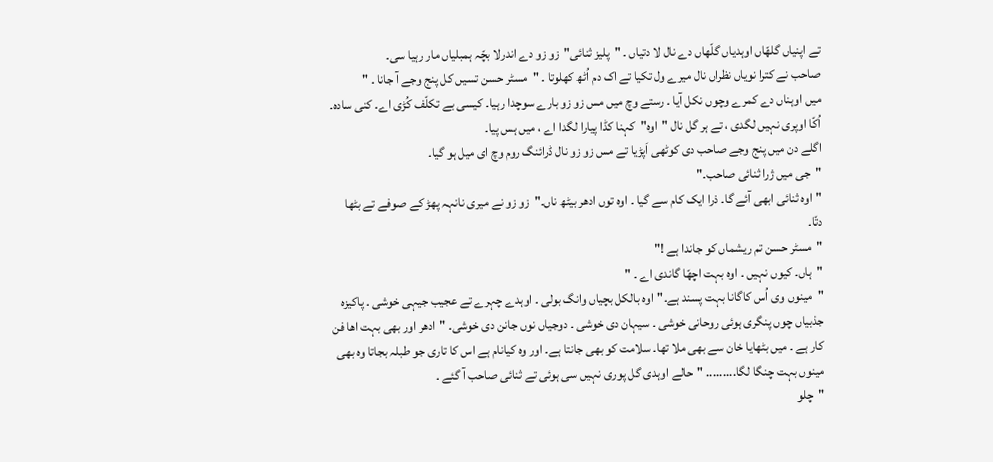تے اپنیاں گلھّاں اوہدیاں گلّھاں دے نال لا دتیاں ۔ "پلیز ثنائی"زو زو دے اندرلا بچّہ ہمبلیاں مار رہیا سی۔
صاحب نے کترا نویاں نظراں نال میرے ول تکیا تے اک دم اُٹھ کھلوتا ۔ "مسٹر حسن تسیں کل پنج وجے آ جانا ۔ "
میں اوہناں دے کمرے وچوں نکل آیا ۔ رستے وچ میں مس زو زو بارے سوچدا رہیا۔ کیسی بے تکلّف کُڑی اے۔ کنی سادہ۔ اُکّا اوپری نہیں لگدی ، تے ہر گل نال "اوہ"کہنا کڈا پیارا لگدا اے ، میں ہس پیا۔
اگلے دن میں پنج وجے صاحب دی کوٹھی اَپڑیا تے مس زو زو نال ڈرائنگ روم وچ ای میل ہو گیا۔
"جی میں ژرا ثنائی صاحب۔"
"اوہ ثنائی ابھی آئے گا۔ ذرا ایک کام سے گیا ۔ اوہ توں ادھر بیٹھ ناں۔"زو زو نے میری نانہہ پھڑ کے صوفے تے بٹھا دتّا۔
"مسٹر حسن تم ریشماں کو جاندا ہے !"
"ہاں۔ کیوں نہیں ۔ اوہ بہت اچھّا گاندی اے ۔ "
"مینوں وی اُس کاگانا بہت پسند ہے۔"اوہ بالکل بچیاں وانگ بولی ۔ اوہدے چہرے تے عجیب جیہی خوشی ۔ پاکیزہ جذبیاں چوں پنگری ہوئی روحانی خوشی ۔ سیہان دی خوشی ۔ دوجیاں نوں جانن دی خوشی۔ "ادھر اور بھی بہت اھا فن کار ہے ۔ میں بٹھایا خان سے بھی ملا تھا۔ سلامت کو بھی جانتا ہے۔ اور وہ کیانام ہے اس کا تاری جو طبلہ بجاتا وہ بھی مینوں بہت چنگا لگا......... "حالے اوہدی گل پوری نہیں سی ہوئی تے ثنائی صاحب آ گئے ۔
"چلو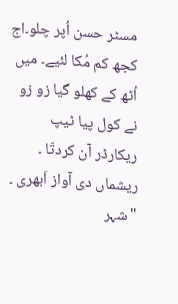مسٹر حسن اُپر چلو۔اج کجھ کم مُکا لئیے۔ میں اُٹھ کے کھلو گیا زو زو نے کول پیا ٹیپ ریکارڈر آن کردتّا ۔ ریشماں دی آواز اَبھری ۔
"شہر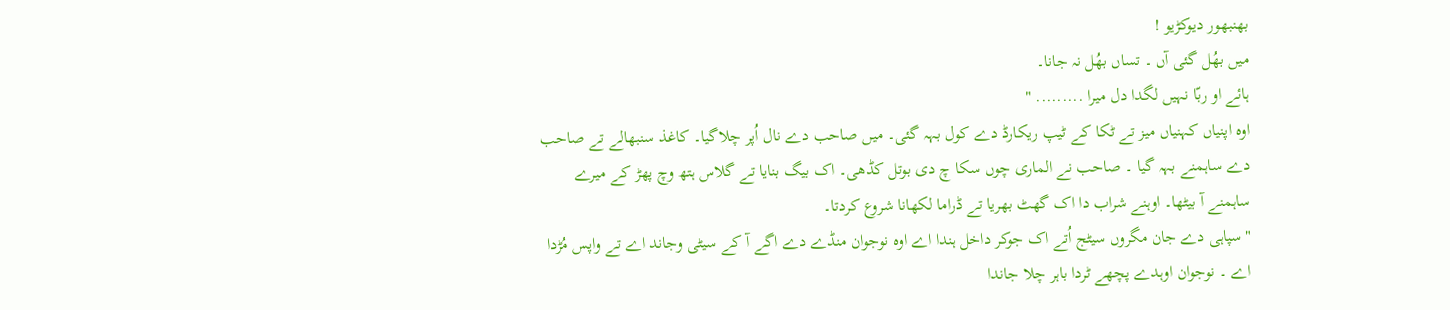بھنبھور دیوکڑیو !
میں بھُل گئی آں ۔ تساں بھُل نہ جانا۔
ہائے او ربّا نہیں لگدا دل میرا ......... "
اوہ اپنیاں کہنیاں میز تے ٹکا کے ٹیپ ریکارڈ دے کول بہہ گئی۔ میں صاحب دے نال اُپر چلاگیا۔ کاغذ سنبھالے تے صاحب دے ساہمنے بہہ گیا ۔ صاحب نے الماری چوں سکا چ دی بوتل کڈھی۔ اک بیگ بنایا تے گلاس ہتھ وچ پھڑ کے میرے ساہمنے آ بیٹھا۔ اوہنے شراب دا اک گھٹ بھریا تے ڈراما لکھانا شروع کردتا۔
"سپاہی دے جان مگروں سیٹج اُتے اک جوکر داخل ہندا اے اوہ نوجوان منڈے دے اگے آ کے سیٹی وجاند اے تے واپس مُڑدا اے ۔ نوجوان اوہدے پچھے ٹردا باہر چلا جاندا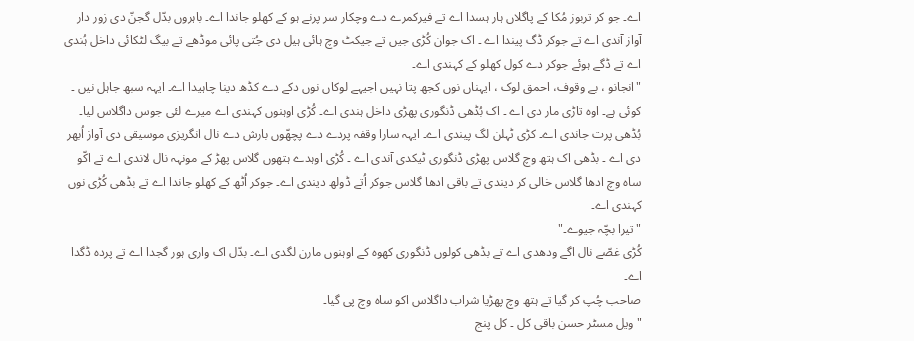اے۔ جو کر تربوز مُکا کے پاگلاں ہار ہسدا اے تے فیرکمرے دے وچکار سر پرنے ہو کے کھلو جاندا اے۔ باہروں بدّل گجنّ دی زور دار آواز آندی اے تے جوکر ڈگ پیندا اے ۔ اک جوان کُڑی جیں تے جیکٹ وچ ہائی ہیل دی جُتی پائی موڈھے تے بیگ لٹکائی داخل ہُندی اے تے ڈگے ہوئے جوکر دے کول کھلو کے کہندی اے۔
"انجانو ، بے وقوف، احمق لوک ، ایہناں نوں کجھ پتا نہیں اجیہے لوکاں نوں دکے دے کڈھ دینا چاہیدا اے۔ ایہہ سبھ جاہل نیں ۔ کوئی ہے۔ اوہ تاڑی مار دی اے ۔ اک بُڈھی ڈنگوری پھڑی داخل ہندی اے۔ کُڑی اوہنوں کہندی اے میرے لئی جوس داگلاس لیا۔ بُڈھی پرت جاندی اے۔ کڑی ٹہلن لگ پیندی اے۔ ایہہ سارا وقفہ پردے دے پچھّوں بارش دے نال انگریزی موسیقی دی آواز اُبھر دی اے ۔ بڈھی اک ہتھ وچ گلاس پھڑی ڈنگوری ٹیکدی آندی اے ۔ کُڑی اوہدے ہتھوں گلاس پھڑ کے مونہہ نال لاندی اے تے اکّو ساہ وچ ادھا گلاس خالی کر دیندی تے باقی ادھا گلاس جوکر اُتے ڈولھ دیندی اے۔ جوکر اُٹھ کے کھلو جاندا اے تے بڈھی کُڑی نوں کہندی اے۔
"تیرا بچّہ جیوے۔"
کُڑی غصّے نال اگے ودھدی اے تے بڈھی کولوں ڈنگوری کھوہ کے اوہنوں مارن لگدی اے۔ بدّل اک واری ہور گجدا اے تے پردہ ڈگدا اے۔
صاحب چُپ کر گیا تے ہتھ وچ پھڑیا شراب داگلاس اکو ساہ وچ پی گیا۔
"ویل مسٹر حسن باقی کل ۔ کل پنج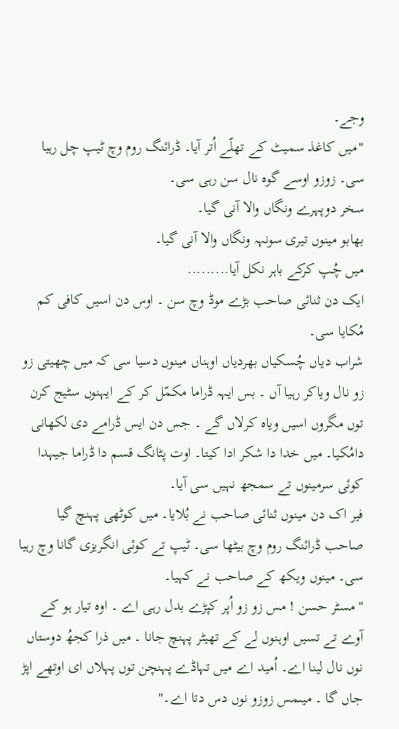وجے۔
"میں کاغذ سمیٹ کے تھلّے اُتر آیا۔ ڈرائنگ روم وچ ٹیپ چل رہیا سی۔ زوزو اوسے گوہ نال سن رہی سی۔
سخر دوپہرے ونگاں والا آنی گیا۔
بھابو مینوں تیری سونہہ ونگاں والا آنی گیا۔
میں چُپ کرکے باہر نکل آیا.........
ایک دن ثنائی صاحب بڑے موڈ وچ سن ۔ اوس دن اسیں کافی کم مُکایا سی۔
شراب دیاں چُسکیاں بھردیاں اوہناں مینوں دسیا سی کہ میں چھیتی زو زو نال ویاکر رہیا آں ۔ بس ایہہ ڈراما مکمّل کر کے ایہنوں سٹیج کرن توں مگروں اسیں ویاہ کرلاں گے ۔ جس دن ایس ڈرامے دی لکھانی دامُکیا۔ میں خدا دا شکر ادا کیتا۔ اوت پٹانگ قسم دا ڈراما جیہدا کوئی سرمینوں تے سمجھ نہیں سی آیا۔
فیر اک دن مینوں ثنائی صاحب نے بُلایا۔ میں کوٹھی پہنچ گیا صاحب ڈرائنگ روم وچ بیٹھا سی۔ ٹیپ تے کوئی انگریزی گانا وچ رہیا سی۔ مینوں ویکھ کے صاحب نے کہیا۔
"مسٹر حسن ! مس زو زو اُپر کپڑے بدل رہی اے ۔ اوہ تیار ہو کے آوے تے تسیں اوہنوں لے کے تھیٹر پہنچ جانا ۔ میں ذرا کجھُ دوستاں نوں نال لینا اے۔ اُمید اے میں تہاڈے پہنچن توں پہلاں ای اوتھے اپڑ جاں گا ۔ میںمس زوزو نوں دس دتا اے۔"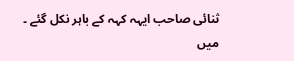ثنائی صاحب ایہہ کہہ کے باہر نکل گئے ۔ میں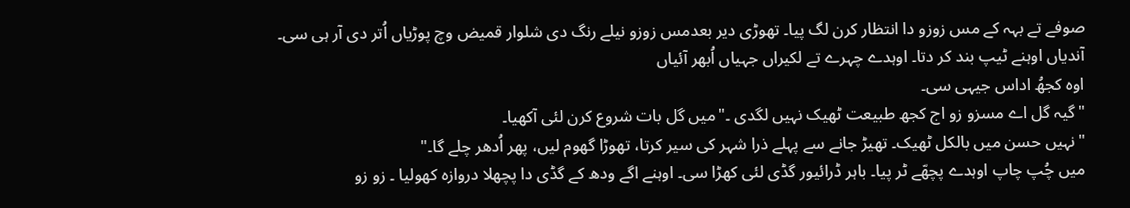صوفے تے بہہ کے مس زوزو دا انتظار کرن لگ پیا۔ تھوڑی دیر بعدمس زوزو نیلے رنگ دی شلوار قمیض وچ پوڑیاں اُتر دی آر ہی سی۔ آندیاں اوہنے ٹیپ بند کر دتا۔ اوہدے چہرے تے لکیراں جہیاں اُبھر آئیاں
اوہ کجھُ اداس جیہی سی۔
"گیہ گل اے مسزو زو اج کجھ طبیعت ٹھیک نہیں لگدی ۔"میں گل بات شروع کرن لئی آکھیا۔
"نہیں حسن میں بالکل ٹھیک۔ تھیڑ جانے سے پہلے ذرا شہر کی سیر کرتا، تھوڑا گھوم لیں، پھر اُدھر چلے گا۔"
میں چُپ چاپ اوہدے پچھّے ٹر پیا۔ باہر ڈرائیور گڈی لئی کھڑا سی۔ اوہنے اگے ودھ کے گڈی دا پچھلا دروازہ کھولیا ۔ زو زو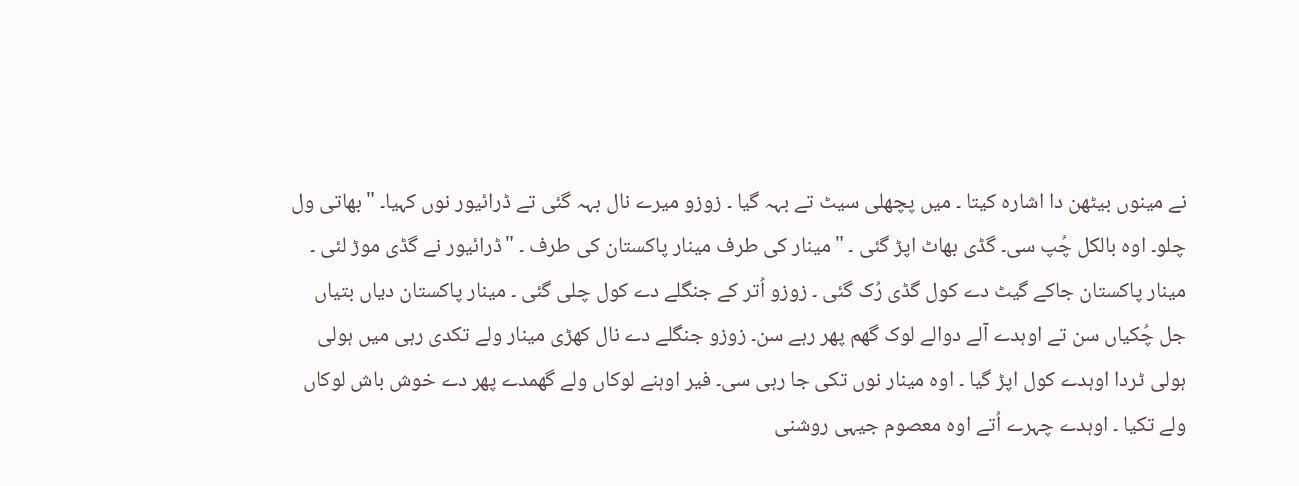نے مینوں بیٹھن دا اشارہ کیتا ۔ میں پچھلی سیٹ تے بہہ گیا ۔ زوزو میرے نال بہہ گئی تے ڈرائیور نوں کہیا۔ "بھاتی ول چلو۔ اوہ بالکل چُپ سی۔ گڈی بھاٹ اپڑ گئی ۔ "مینار کی طرف مینار پاکستان کی طرف ۔ "ڈرائیور نے گڈی موڑ لئی ۔ مینار پاکستان جاکے گیٹ دے کول گڈی رُک گئی ۔ زوزو اُتر کے جنگلے دے کول چلی گئی ۔ مینار پاکستان دیاں بتیاں جل چُکیاں سن تے اوہدے آلے دوالے لوک گھم پھر رہے سن۔ زوزو جنگلے دے نال کھڑی مینار ولے تکدی رہی میں ہولی ہولی ٹردا اوہدے کول اپڑ گیا ۔ اوہ مینار نوں تکی جا رہی سی۔ فیر اوہنے لوکاں ولے گھمدے پھر دے خوش باش لوکاں ولے تکیا ۔ اوہدے چہرے اُتے اوہ معصوم جیہی روشنی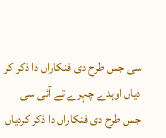سی جس طرح دی فنکاراں دا ذکر کر دیاں اوہدے چہرے تے آئی سی جس طرح دی فنکاراں دا ذکر کردیاں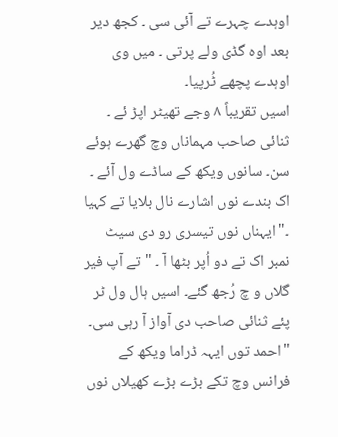اوہدے چہرے تے آئی سی ۔ کجھ دیر بعد اوہ گڈی ولے پرتی ۔ میں وی اوہدے پچھے ٹُرپیا۔
اسیں تقریباً ٨ وجے تھیٹر اپڑ ئے ۔ ثنائی صاحب مہماناں وچ گھرے ہوئے سن۔ سانوں ویکھ کے ساڈے ول آئے ۔ اک بندے نوں اشارے نال بلایا تے کہیا ۔"ایہناں نوں تیسری رو دی سیٹ نمبر اک تے دو اُپر بٹھا آ ۔ "تے آپ فیر گلاں و چ رُجھ گئے۔ اسیں ہال ول ٹر پئے ثنائی صاحب دی آواز آ رہی سی۔
"احمد توں ایہہ ڈراما ویکھ کے فرانس وچ تکے بڑے بڑے کھیلاں نوں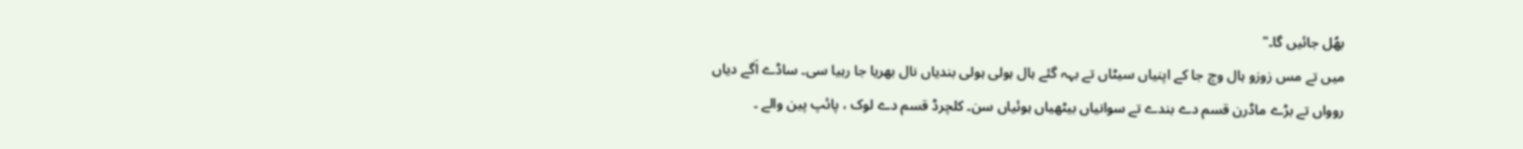بھُل جائیں گا۔"
میں تے مس زوزو ہال وچ جا کے اپنیاں سیٹاں تے بہہ گئے ہال ہولی ہولی بندیاں نال بھریا جا رہیا سی۔ ساڈے اَگے دیاں روواں تے بڑے ماڈرن قسم دے بندے تے سوانیاں بیٹھیاں ہوئیاں سن۔ کلچرڈ قسم دے لوک ، پائپ پین والے ۔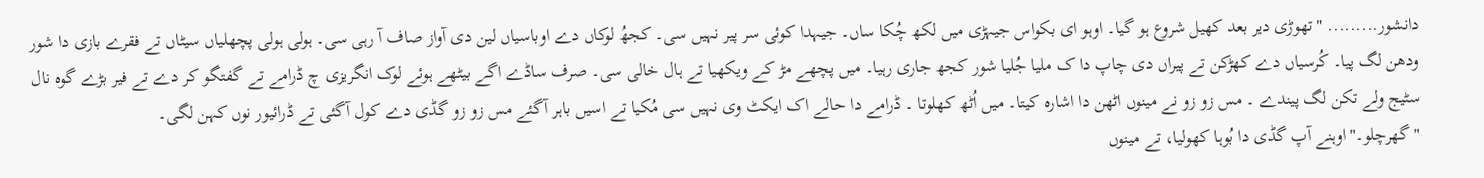دانشور......... "تھوڑی دیر بعد کھیل شروع ہو گیا۔ اوہو ای بکواس جیہڑی میں لکھ چُکا ساں۔ جیہدا کوئی سر پیر نہیں سی۔ کجھُ لوکاں دے اوباسیاں لین دی آواز صاف آ رہی سی۔ ہولی ہولی پچھلیاں سیٹاں تے فقرے بازی دا شور ودھن لگ پیا۔ کُرسیاں دے کھڑکن تے پیراں دی چاپ دا ک ملیا جُلیا شور کجھ جاری رہیا۔ میں پچھے مڑ کے ویکھیا تے ہال خالی سی۔ صرف ساڈے اگے بیٹھے ہوئے لوک انگریزی چ ڈرامے تے گفتگو کر دے تے فیر بڑے گوہ نال سٹیج ولے تکن لگ پیندے ۔ مس زو زو نے مینوں اٹھن دا اشارہ کیتا۔ میں اُٹھ کھلوتا ۔ ڈرامے دا حالے اک ایکٹ وی نہیں سی مُکیا تے اسیں باہر آگئے مس زو زو گڈی دے کول آگئی تے ڈرائیور نوں کہن لگی۔
"گھرچلو۔"اوہنے آپ گڈی دا بُوہا کھولیا، تے مینوں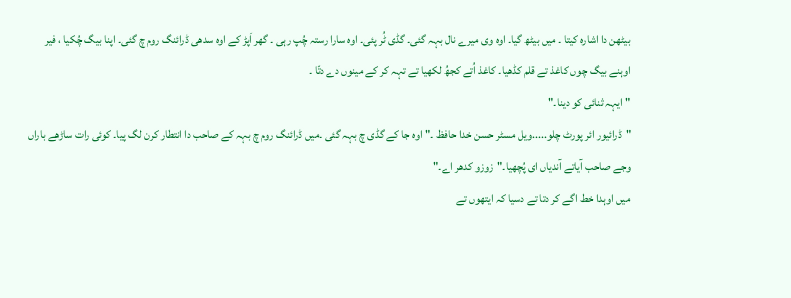بیٹھن دا اشارہ کیتا ۔ میں بیٹھ گیا۔ اوہ وی میرے نال بہہ گئی۔ گڈی ٹُر پئی۔ اوہ سارا رستہ چُپ رہی ۔ گھر اَپڑ کے اوہ سدھی ڈرائنگ روم چ گئی۔ اپنا بیگ چُکیا ، فیر اوہنے بیگ چوں کاغذ تے قلم کڈھیا۔ کاغذ اُتے کجھُ لکھیا تے تہہ کر کے مینوں دے دتّا ۔
"ایہہ ثنائی کو دینا۔"
"ڈرائیور ائر پورٹ چلو.....ویل مسٹر حسن خدا حافظ ۔"اوہ جا کے گڈی چ بہہ گئی ۔میں ڈرائنگ روم چ بہہ کے صاحب دا انتطار کرن لگ پیا۔ کوئی رات ساڑھے باراں وجے صاحب آیاتے آندیاں ای پُچھیا۔"زوزو کدھر اے۔"
میں اوہدا خط اگے کر دتا تے دسیا کہ ایتھوں تے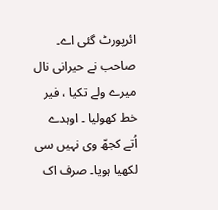ائرپورٹ گئی اے۔ صاحب نے حیرانی نال میرے ولے تکیا ، فیر خط کھولیا ۔ اوہدے اُتے کجھّ وی نہیں سی لکھیا ہویا۔ صرف اک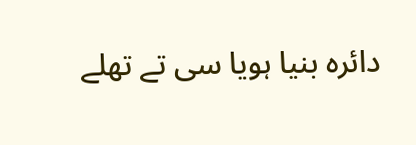دائرہ بنیا ہویا سی تے تھلے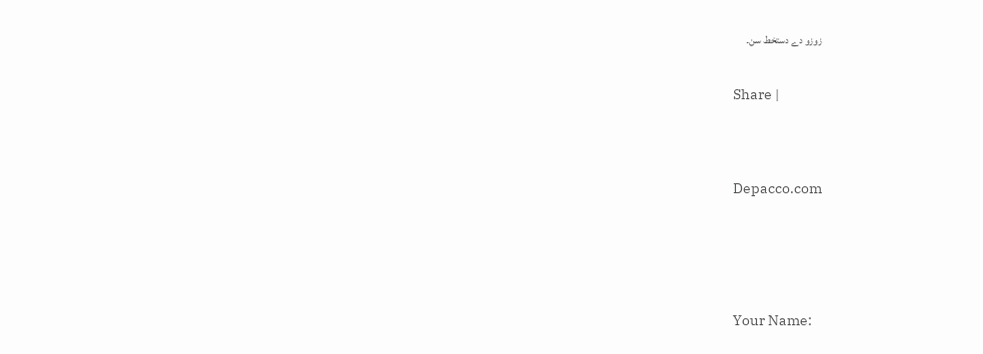زوزو دے دستخط سن۔


Share |




Depacco.com






Your Name: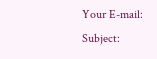Your E-mail:
Subject: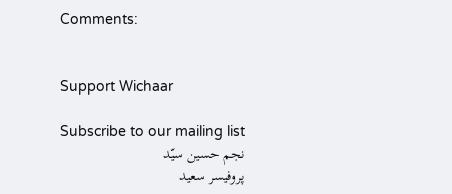Comments:


Support Wichaar

Subscribe to our mailing list
نجم حسین سیّد
پروفیسر سعید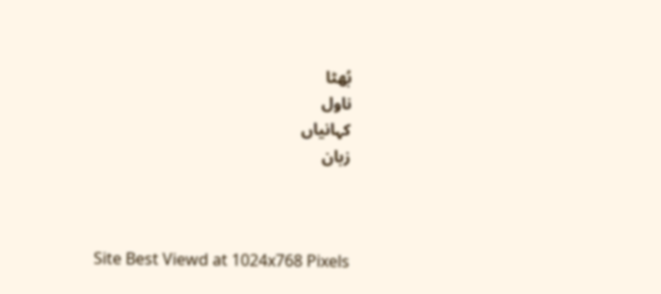بُھٹا
ناول
کہانیاں
زبان



Site Best Viewd at 1024x768 Pixels